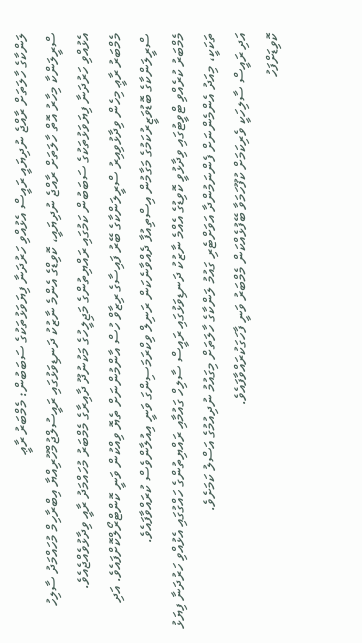ލަންކާގެ ހާލަތަށް ރާއްޖެ ނުދިޔައީ ރައީސް އެޅުއްވި ހަރުދަނާ ފިޔަވަޅުތަކުގެ ސަބަބުން: މެމްބަރު ރާޢީ
ސްރީލަންކާ މިހާރު އޮތް ހާލަތަށް ރާއްޖެ ނުދިޔައީ، ކޮވިޑްގެ އެންމެ ނާޒުކު ދަނޑިވަޅުގައި ރައީސުލްޖުމްހޫރިއްޔާ އިބްރާހިމް މުހައްމަދު ސާލިހު އެޅުއްވި ހަރުދަނާ ފިޔަވަޅުތަކުގެ ސަބަބުން ކަމުގައި ރައްޔިތުންގެ މަޖިލީހުގެ މަކުނުދޫ ދާއިރާގެ މެމްބަރު މުހައްމަދު ރާއީ ވިދާޅުވެއްޖެއެވެ.
މެމްބަރު ރާޢީ މިހެން ވިދާޅުވިއިރު ސްރީލަންކާގެ ބޭރު ފައިސާގެ ރިޒާވް ހުސް އާންމުންނަށް ތެޔޮ ވިއްކުން ވަނީ ކޮންޓްރޯލްކޮށްފައެވެ. އަދި ސްރީލަންކާގެ ބޮޑުވަޒީރުކަމުގެ މަގާމުން އިސްތިއުފާ ދެއްވާނެކަން ރަނިލް ވިކްރަމަސިންގަ ވަނީ އިއުލާންވެސް ކުރައްވާފައެވެ.
މެމްބަރު ކުރެއްވި ޓްވީޓުގައި ވިދާޅުވީ ކޮވިޑުގެ އެއްމެ ނާޒުކު ދަނޑިވަޅުގައި ރައީސް ސާލިހް ގައުމާއި ރައްޔިތުންގެ ހައްގުގައި އެޅުއްވި ހަރުދަނާ ފިޔަޅު ތަކަކީ، މިއަދު އެންމެންނަށް ފެންނަމުންދާ އަވަށްޓެރި ގައުމު ލަންކާގެ ހާލަތަށް މިގައުމު ނުދިއުމުގެ އަސްލު ކަމަށެވެ.
އަދި ރައީސް ސާލިހަކީ ވެރިކަމަށް ކުފޫހަމަވާ ބޭފުޅެއްކަން މެމްބަރު ވަނީ ފާހަގަކުރައްވާފައެވެ.
ކޮވިޑަށްފަހު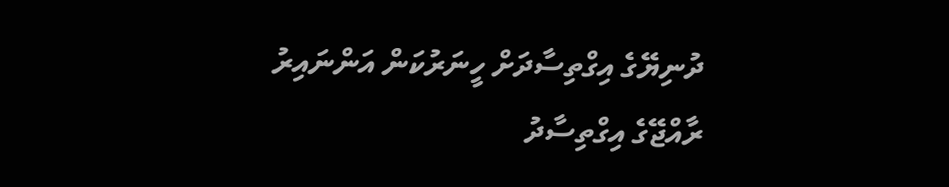ދުނިޔޭގެ އިގްތިސާދަށް ހީނަރުކަން އަންނައިރު ރާއްޖޭގެ އިގްތިސާދު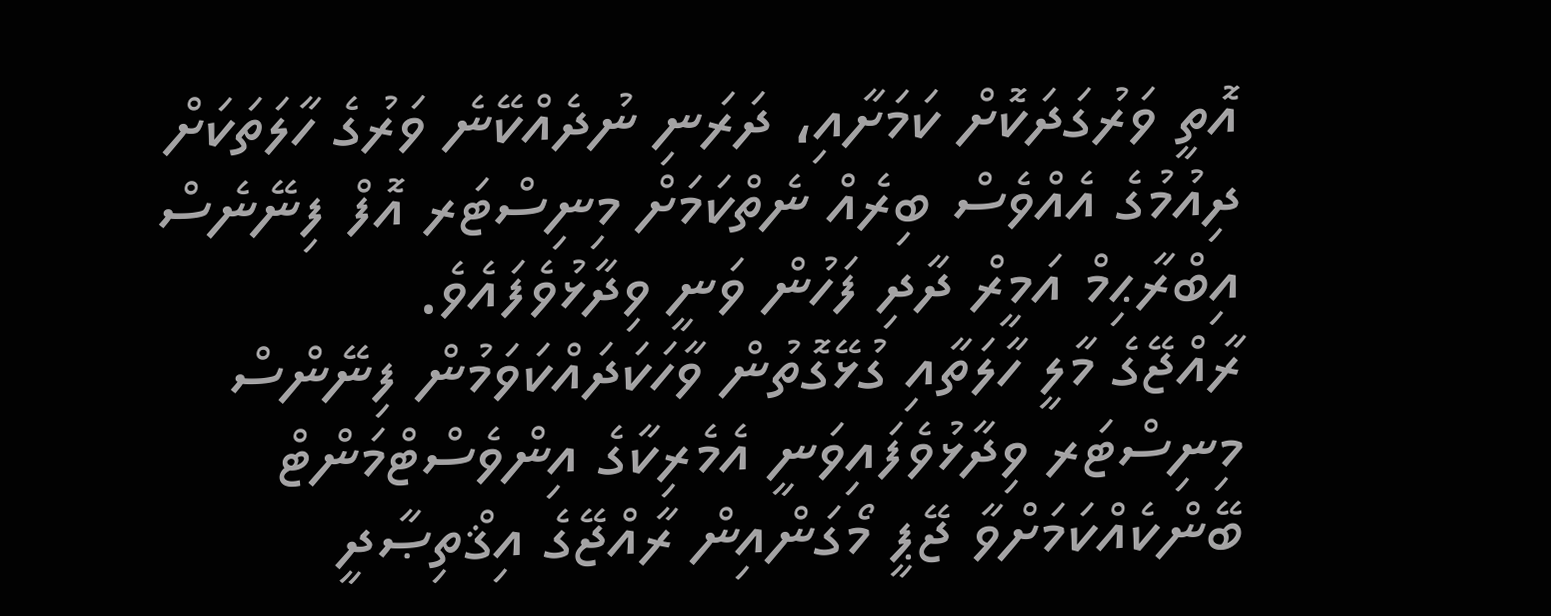އޮތީ ވަރުގަދަކޮށް ކަމަށާއި، ދަރަނި ނުދެއްކޭނެ ވަރުގެ ހާލަތަކަށް ދިއުމުގެ އެއްވެސް ބިރެއް ނެތްކަމަށް މިނިސްޓަރ އޮފް ފިނޭނެސް އިބްރާޙިމް އަމީރް ދާދި ފަހުން ވަނީ ވިދާޅުވެފައެވެ.
ރާއްޖޭގެ މާލީ ހާލަތާއި ގުޅޭގޮތުން ވާހަކަދައްކަވަމުން ފިނޭންސް މިނިސްޓަރ ވިދާޅުވެފައިވަނީ އެމެރިކާގެ އިންވެސްޓްމަންޓް ބޭންކެއްކަމަށްވާ ޖޭޕީ މޯގަންއިން ރާއްޖޭގެ އިޤްތިޞާދީ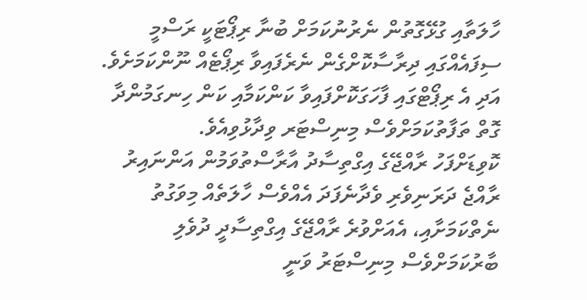ހާލަތާއި ގުޅޭގޮތުން ނެރުނުކަމަށް ބުނާ ރިޕޯޓަކީ ރަސްމީ ސިފައެއްގައި ދިރާސާކޮށްގެން ނެރެފައިވާ ރިޕޯޓެއް ނޫންކަމަށެވެ. އަދި އެ ރިޕޯޓްގައި ފާހަގަކޮށްފައިވާ ކަންކަމާއި ކަން ހިނގަމުންދާ ގޮތް ތަފާތުކަމަށްވެސް މިނިސްޓަރ ވިދާޅުވިއެވެ.
ކޮވިޑަށްފަހު ރާއްޖޭގެ އިގްތިސާދު އާރާސްތުވަމުން އަންނައިރު ރާއްޖެ ދަރަނިވެރި ވެދާނެފަދަ އެއްވެސް ހާލަތެއް މިވަގުތު ނެތްކަމަށާއި، އެއަށްވުރެ ރާއްޖޭގެ އިގްތިސާދީ ދުވެލި ބާރުކަމަށްވެސް މިނިސްޓަރު ވަނީ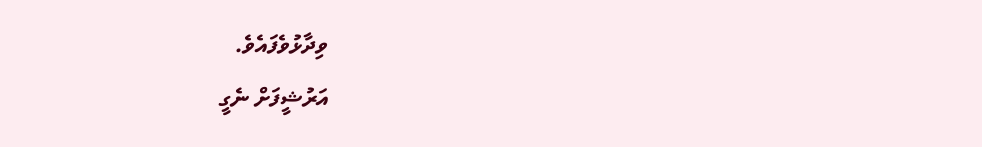ވިދާޅުވެފައެވެ.
އަރުޝީފަށް ނެގީ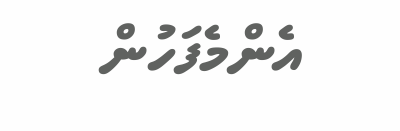އެންމެފަހުން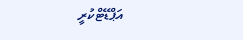އަޕްޑޭޓްކުރީ